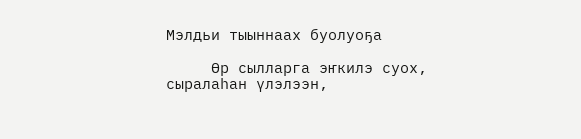Мэлдьи тыыннаах буолуоҕа

     Өр сылларга эҥкилэ суох, сыралаһан үлэлээн,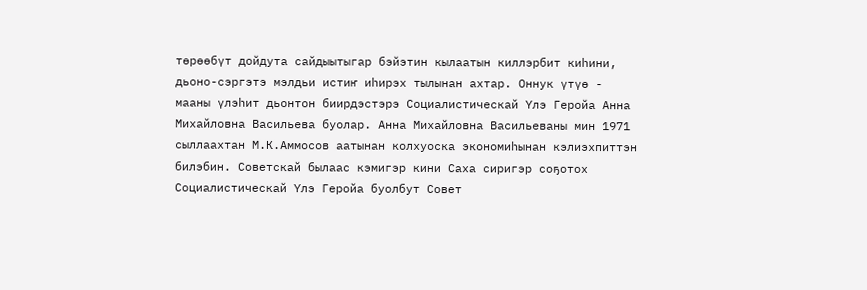төрөөбүт дойдута сайдыытыгар бэйэтин кылаатын киллэрбит киһини, дьоно-сэргэтэ мэлдьи истиҥ иһирэх тылынан ахтар. Оннук үтүө - мааны үлэһит дьонтон биирдэстэрэ Социалистическай Үлэ Геройа Анна Михайловна Васильева буолар. Анна Михайловна Васильеваны мин 1971 сыллаахтан М.К.Аммосов аатынан колхуоска экономиһынан кэлиэхпиттэн билэбин. Советскай былаас кэмигэр кини Саха сиригэр соҕотох Социалистическай Үлэ Геройа буолбут Совет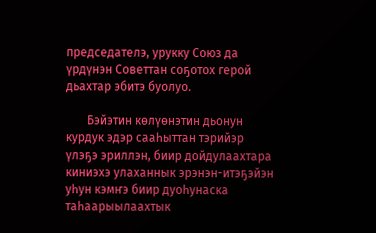председателэ, урукку Союз да үрдүнэн Советтан соҕотох герой дьахтар эбитэ буолуо.

       Бэйэтин көлүөнэтин дьонун курдук эдэр сааһыттан тэрийэр үлэҕэ эриллэн, биир дойдулаахтара киниэхэ улаханнык эрэнэн-итэҕэйэн уһун кэмҥэ биир дуоһунаска таһаарыылаахтык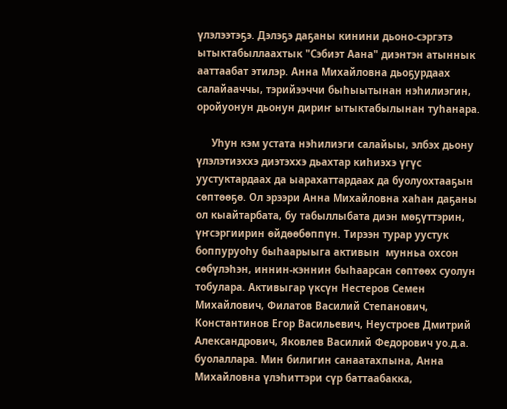үлэлээтэҕэ. Дэлэҕэ даҕаны кинини дьоно-сэргэтэ ытыктабыллаахтык "Сэбиэт Аана" диэнтэн атыннык ааттаабат этилэр. Анна Михайловна дьоҕурдаах салайааччы, тэрийээччи быһыытынан нэһилиэгин, оройуонун дьонун дириҥ ытыктабылынан туһанара.

     Уһун кэм устата нэһилиэги салайыы, элбэх дьону үлэлэтиэххэ диэтэххэ дьахтар киһиэхэ үгүс уустуктардаах да ыарахаттардаах да буолуохтааҕын сөптөөҕө. Ол эрээри Анна Михайловна хаһан даҕаны ол кыайтарбата, бу табыллыбата диэн мөҕүттэрин, үҥсэргиирин өйдөөбөппүн. Тирээн турар уустук боппуруоһу быһаарыыга активын  мунньа охсон сөбүлэһэн, иннин-кэннин быһаарсан сөптөөх суолун тобулара. Активыгар үксүн Нестеров Семен Михайлович, Филатов Василий Степанович, Константинов Егор Васильевич, Неустроев Дмитрий Александрович, Яковлев Василий Федорович уо.д.а. буолаллара. Мин билигин санаатахпына, Анна Михайловна үлэһиттэри сүр баттаабакка,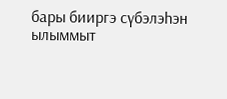бары бииргэ сүбэлэһэн ылыммыт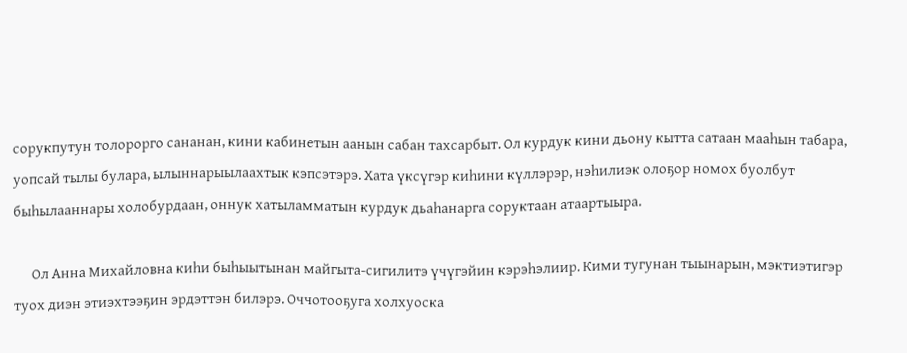сорукпутун толорорго сананан, кини кабинетын аанын сабан тахсарбыт. Ол курдук кини дьону кытта сатаан мааһын табара, уопсай тылы булара, ылыннарыылаахтык кэпсэтэрэ. Хата үксүгэр киһини күллэрэр, нэһилиэк олоҕор номох буолбут быһылааннары холобурдаан, оннук хатыламматын курдук дьаһанарга соруктаан атаартыыра.

      Ол Анна Михайловна киһи быһыытынан майгыта-сигилитэ үчүгэйин кэрэһэлиир. Кими тугунан тыынарын, мэктиэтигэр туох диэн этиэхтээҕин эрдэттэн билэрэ. Оччотооҕуга холхуоска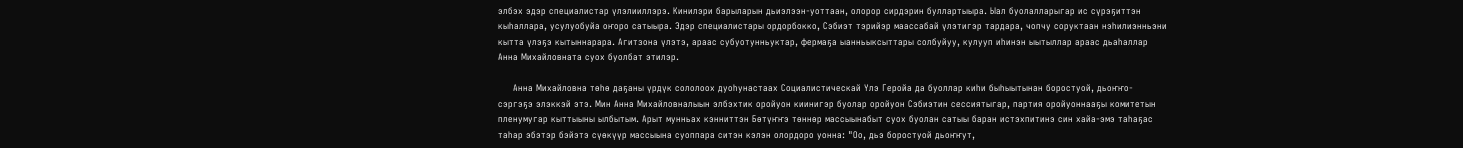элбэх эдэр специалистар үлэлииллэрэ. Кинилэри барыларын дьиэлээн-уоттаан, олорор сирдэрин буллартыыра. Ыал буолалларыгар ис сүрэҕиттэн кыһаллара, усулуобуйа оҥоро сатыыра. Эдэр специалистары ордорбокко, Сэбиэт тэрийэр маассабай үлэтигэр тардара, чопчу соруктаан нэһилиэнньэни кытта үлэҕэ кытыннарара. Агитзона үлэтэ, араас субуотунньуктар, фермаҕа ыанньыксыттары солбуйуу, кулууп иһинэн ыытыллар араас дьаһаллар Анна Михайловната суох буолбат этилэр.

     Анна Михайловна төһө даҕаны үрдүк сололоох дуоһунастаах Социалистическай Үлэ Геройа да буоллар киһи быһыытынан боростуой, дьоҥҥо-сэргэҕэ элэккэй этэ. Мин Анна Михайловналыын элбэхтик оройуон киинигэр буолар оройуон Сэбиэтин сессиятыгар, партия оройуоннааҕы комитетын пленумугар кыттыыны ылбытым. Арыт мунньах кэнниттэн Бөтүҥҥэ төннөр массыынабыт суох буолан сатыы баран истэхпитинэ син хайа-эмэ таһаҕас таһар эбэтэр бэйэтэ сүөкүүр массыына суоппара ситэн кэлэн олордоро уонна: "Оо, дьэ боростуой дьоҥҥут,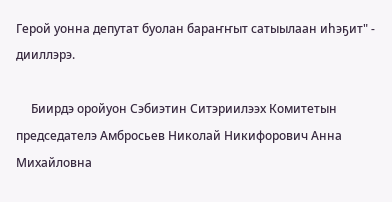Герой уонна депутат буолан бараҥҥыт сатыылаан иһэҕит" - дииллэрэ.

     Биирдэ оройуон Сэбиэтин Ситэриилээх Комитетын председателэ Амбросьев Николай Никифорович Анна Михайловна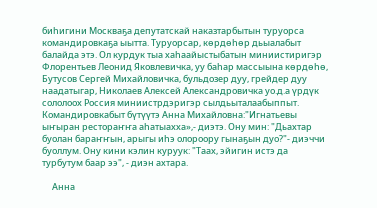биһигини Москваҕа депутатскай наказтарбытын туруорса командировкаҕа ыытта. Туруорсар, көрдөһөр дьыалабыт балайда этэ. Ол курдук тыа хаһаайыстыбатын миниистиригэр Флорентьев Леонид Яковлевичка, уу баһар массыына көрдөһө, Бутусов Сергей Михайловичка, бульдозер дуу, грейдер дуу наадатыгар, Николаев Алексей Александровичка уо.д.а үрдүк сололоох Россия миниистрдэригэр сылдьыталаабыппыт. Командировкабыт бүтүүтэ Анна Михайловна:"Игнатьевы ыҥыран рестораҥҥа аһатыахха»,- диэтэ. Ону мин: "Дьахтар буолан бараҥҥын, арыгы иһэ олороору гынаҕын дуо?"- диэччи буоллум. Ону кини кэлин куруук: "Таах, эйигин истэ да турбутум баар ээ", - диэн ахтара.

     Анна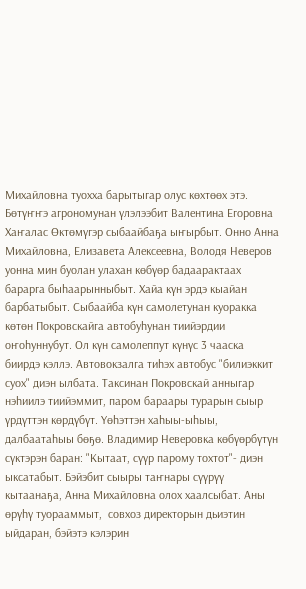Михайловна туохха барытыгар олус көхтөөх этэ. Бөтүҥҥэ агрономунан үлэлээбит Валентина Егоровна Хаҥалас Өктөмүгэр сыбаайбаҕа ыҥырбыт. Онно Анна Михайловна, Елизавета Алексеевна, Володя Неверов уонна мин буолан улахан көбүөр бадаарактаах барарга быһаарынныбыт. Хайа күн эрдэ кыайан барбатыбыт. Сыбаайба күн самолетунан куоракка көтөн Покровскайга автобуһунан тиийэрдии оҥоһуннубут. Ол күн самолеппут күнүс 3 чааска биирдэ кэллэ. Автовокзалга тиһэх автобус "билиэккит суох" диэн ылбата. Таксинан Покровскай анныгар нэһиилэ тиийэммит, паром бараары турарын сыыр үрдүттэн көрдүбүт. Үөһэттэн хаһыы-ыһыы, далбаатаһыы бөҕө. Владимир Неверовка көбүөрбүтүн сүктэрэн баран: "Кытаат, сүүр парому тохтот"- диэн ыксатабыт. Бэйэбит сыыры таҥнары сүүрүү кытаанаҕа, Анна Михайловна олох хаалсыбат. Аны өрүһү туорааммыт,  совхоз директорын дьиэтин ыйдаран, бэйэтэ кэлэрин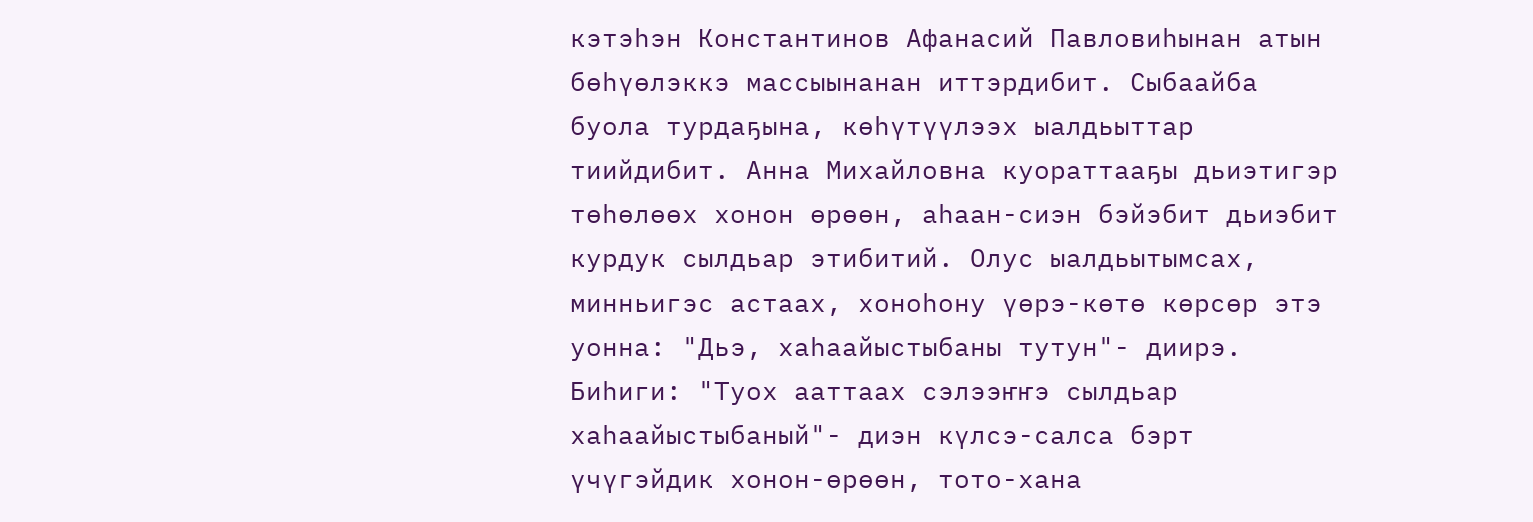кэтэһэн Константинов Афанасий Павловиһынан атын бөһүөлэккэ массыынанан иттэрдибит. Сыбаайба буола турдаҕына, көһүтүүлээх ыалдьыттар тиийдибит. Анна Михайловна куораттааҕы дьиэтигэр төһөлөөх хонон өрөөн, аһаан-сиэн бэйэбит дьиэбит курдук сылдьар этибитий. Олус ыалдьытымсах, минньигэс астаах, хоноһону үөрэ-көтө көрсөр этэ уонна: "Дьэ, хаһаайыстыбаны тутун"- диирэ. Биһиги: "Туох ааттаах сэлээҥҥэ сылдьар хаһаайыстыбаный"- диэн күлсэ-салса бэрт үчүгэйдик хонон-өрөөн, тото-хана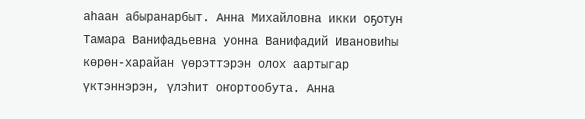аһаан абыранарбыт. Анна Михайловна икки оҕотун Тамара Ванифадьевна уонна Ванифадий Ивановиһы көрөн-харайан үөрэттэрэн олох аартыгар үктэннэрэн, үлэһит оҥортообута. Анна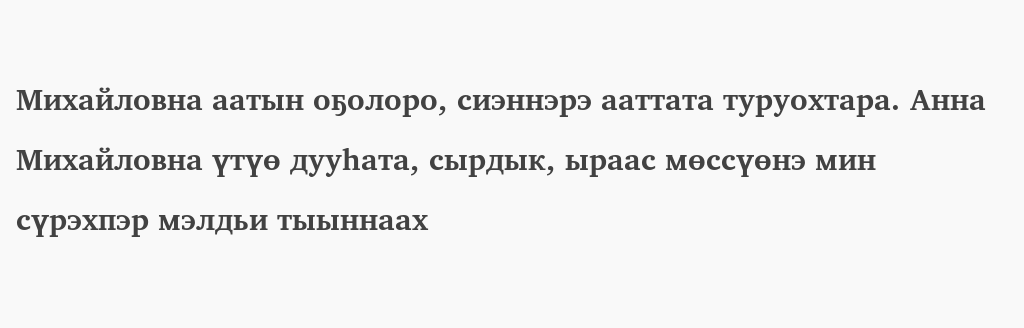Михайловна аатын оҕолоро, сиэннэрэ ааттата туруохтара. Анна Михайловна үтүө дууһата, сырдык, ыраас мөссүөнэ мин сүрэхпэр мэлдьи тыыннаах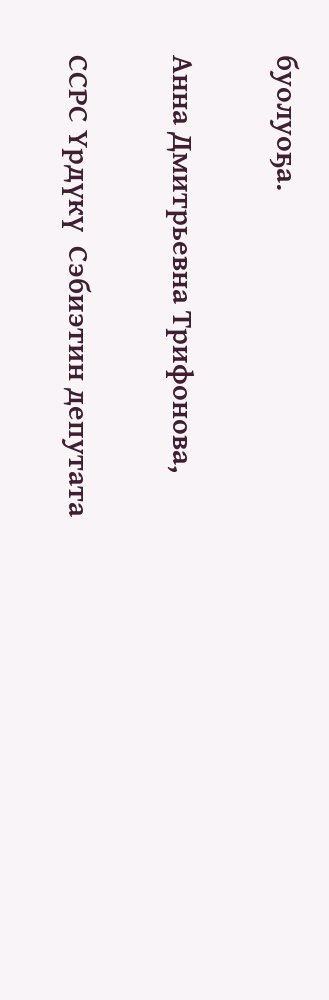буолуоҕа.

Анна Дмитрьевна Трифонова,

ССРС Үрдүкү  Сэбиэтин депутата